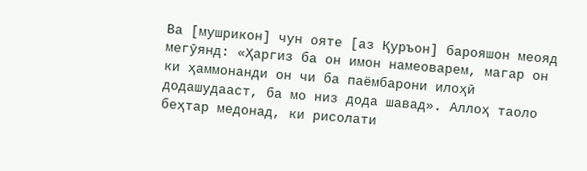Ва [мушрикон] чун ояте [аз Қуръон] барояшон меояд мегӯянд: «Ҳаргиз ба он имон намеоварем, магар он ки ҳаммонанди он чи ба паёмбарони илоҳӣ додашудааст, ба мо низ дода шавад». Аллоҳ таоло беҳтар медонад, ки рисолати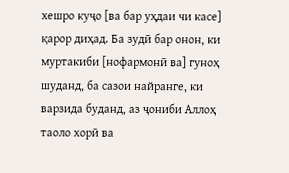хешро куҷо [ва бар уҳдаи чи касе] қарор диҳад. Ба зудӣ бар онон, ки муртакиби [нофармонӣ ва] гуноҳ шуданд, ба сазои найранге, ки варзида буданд, аз ҷониби Аллоҳ таоло хорӣ ва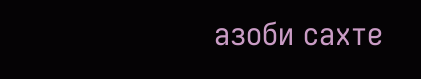азоби сахте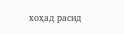хоҳад расид